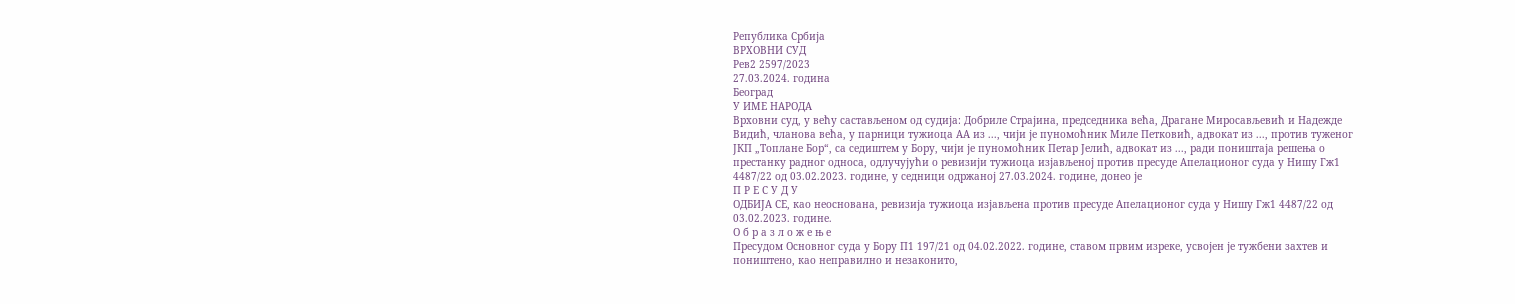Република Србија
ВРХОВНИ СУД
Рев2 2597/2023
27.03.2024. година
Београд
У ИМЕ НАРОДА
Врховни суд, у већу састављеном од судија: Добриле Страјина, председника већа, Драгане Миросављевић и Надежде Видић, чланова већа, у парници тужиоца АА из ..., чији је пуномоћник Миле Петковић, адвокат из ..., против туженог ЈКП „Топлане Бор“, са седиштем у Бору, чији је пуномоћник Петар Јелић, адвокат из ..., ради поништаја решења о престанку радног односа, одлучујући о ревизији тужиоца изјављеној против пресуде Апелационог суда у Нишу Гж1 4487/22 од 03.02.2023. године, у седници одржаној 27.03.2024. године, донео је
П Р Е С У Д У
ОДБИЈА СЕ, као неоснована, ревизија тужиоца изјављена против пресуде Апелационог суда у Нишу Гж1 4487/22 од 03.02.2023. године.
О б р а з л о ж е њ е
Пресудом Основног суда у Бору П1 197/21 од 04.02.2022. године, ставом првим изреке, усвојен је тужбени захтев и поништено, као неправилно и незаконито,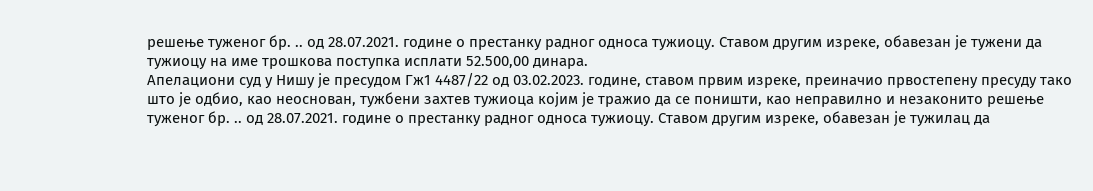решење туженог бр. .. од 28.07.2021. године о престанку радног односа тужиоцу. Ставом другим изреке, обавезан је тужени да тужиоцу на име трошкова поступка исплати 52.500,00 динара.
Апелациони суд у Нишу је пресудом Гж1 4487/22 од 03.02.2023. године, ставом првим изреке, преиначио првостепену пресуду тако што је одбио, као неоснован, тужбени захтев тужиоца којим је тражио да се поништи, као неправилно и незаконито решење туженог бр. .. од 28.07.2021. године о престанку радног односа тужиоцу. Ставом другим изреке, обавезан је тужилац да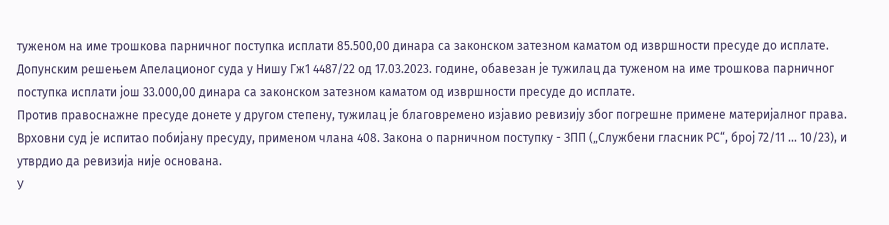туженом на име трошкова парничног поступка исплати 85.500,00 динара са законском затезном каматом од извршности пресуде до исплате.
Допунским решењем Апелационог суда у Нишу Гж1 4487/22 од 17.03.2023. године, обавезан је тужилац да туженом на име трошкова парничног поступка исплати још 33.000,00 динара са законском затезном каматом од извршности пресуде до исплате.
Против правоснажне пресуде донете у другом степену, тужилац је благовремено изјавио ревизију због погрешне примене материјалног права.
Врховни суд је испитао побијану пресуду, применом члана 408. Закона о парничном поступку - ЗПП („Службени гласник РС“, број 72/11 ... 10/23), и утврдио да ревизија није основана.
У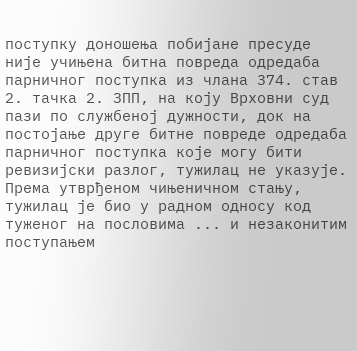поступку доношења побијане пресуде није учињена битна повреда одредаба парничног поступка из члана 374. став 2. тачка 2. ЗПП, на коју Врховни суд пази по службеној дужности, док на постојање друге битне повреде одредаба парничног поступка које могу бити ревизијски разлог, тужилац не указује.
Према утврђеном чињеничном стању, тужилац је био у радном односу код туженог на пословима ... и незаконитим поступањем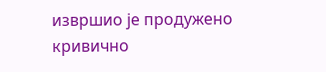извршио је продужено кривично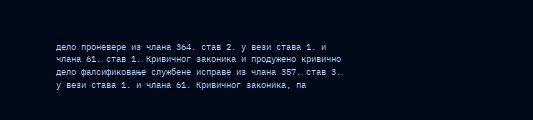дело проневере из члана 364. став 2. у вези става 1. и члана 61. став 1. Кривичног законика и продужено кривично дело фалсификовање службене исправе из члана 357. став 3. у вези става 1. и члана 61. Кривичног законика, па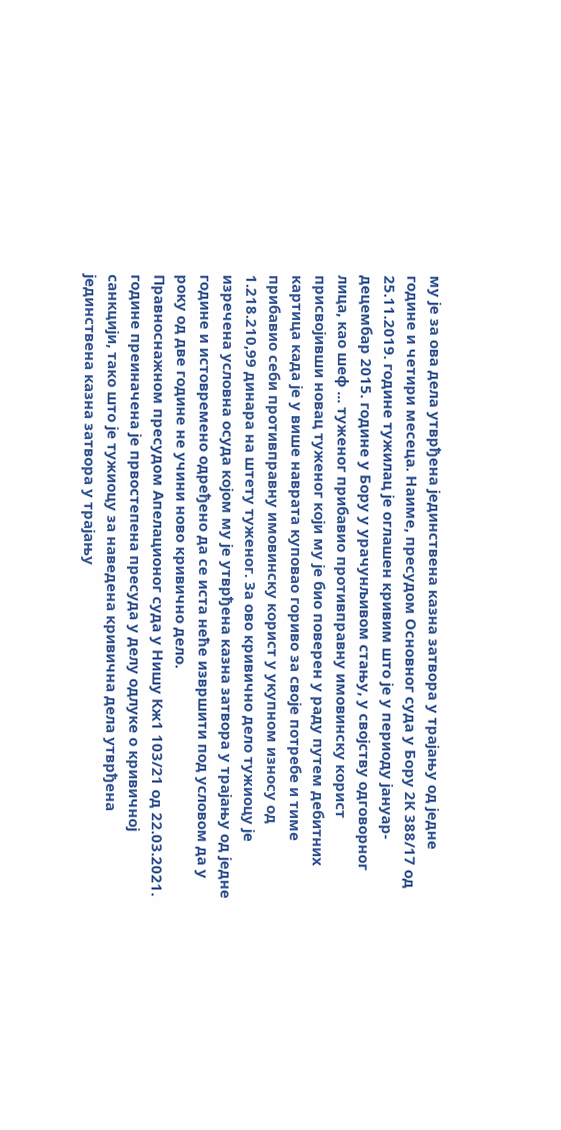му је за ова дела утврђена јединствена казна затвора у трајању од једне године и четири месеца. Наиме, пресудом Основног суда у Бору 2К 388/17 од 25.11.2019. године тужилац је оглашен кривим што је у периоду јануар-децембар 2015. године у Бору у урачунљивом стању, у својству одговорног лица, као шеф ... туженог прибавио противправну имовинску корист присвојивши новац туженог који му је био поверен у раду путем дебитних картица када је у више наврата куповао гориво за своје потребе и тиме прибавио себи противправну имовинску корист у укупном износу од 1.218.210,99 динара на штету туженог. За ово кривично дело тужиоцу је изречена условна осуда којом му је утврђена казна затвора у трајању од једне године и истовремено одређено да се иста неће извршити под условом да у року од две године не учини ново кривично дело.
Правноснажном пресудом Апелационог суда у Нишу Кж1 103/21 од 22.03.2021. године преиначена је првостепена пресуда у делу одлуке о кривичној санкцији, тако што је тужиоцу за наведена кривична дела утврђена јединствена казна затвора у трајању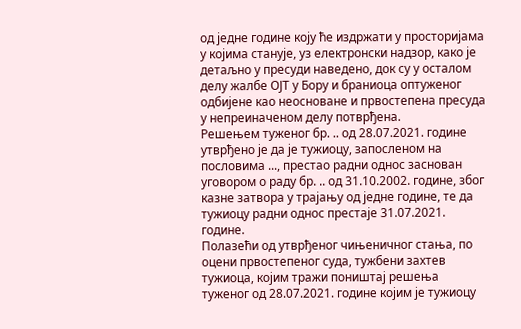од једне године коју ће издржати у просторијама у којима станује, уз електронски надзор, како је детаљно у пресуди наведено, док су у осталом делу жалбе ОЈТ у Бору и браниоца оптуженог одбијене као неосноване и првостепена пресуда у непреиначеном делу потврђена.
Решењем туженог бр. .. од 28.07.2021. године утврђено је да је тужиоцу, запосленом на пословима ..., престао радни однос заснован уговором о раду бр. .. од 31.10.2002. године, због казне затвора у трајању од једне године, те да тужиоцу радни однос престаје 31.07.2021. године.
Полазећи од утврђеног чињеничног стања, по оцени првостепеног суда, тужбени захтев тужиоца, којим тражи поништај решења туженог од 28.07.2021. године којим је тужиоцу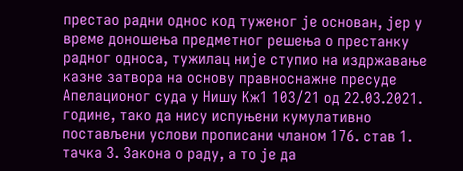престао радни однос код туженог је основан, јер у време доношења предметног решења о престанку радног односа, тужилац није ступио на издржавање казне затвора на основу правноснажне пресуде Апелационог суда у Нишу Кж1 103/21 од 22.03.2021. године, тако да нису испуњени кумулативно постављени услови прописани чланом 176. став 1. тачка 3. Закона о раду, а то је да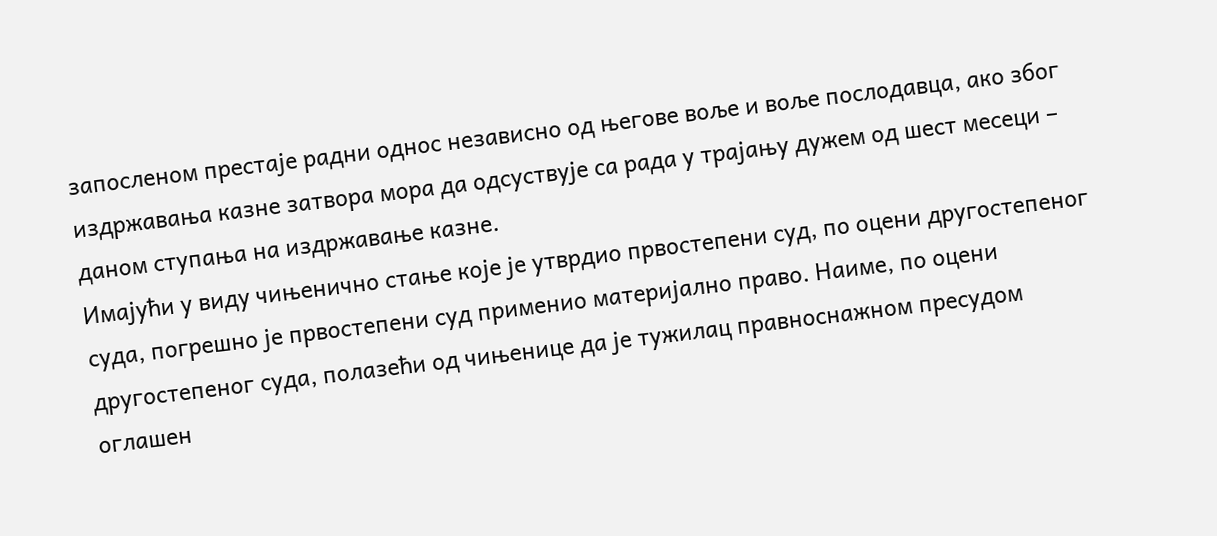запосленом престаје радни однос независно од његове воље и воље послодавца, ако због издржавања казне затвора мора да одсуствује са рада у трајању дужем од шест месеци – даном ступања на издржавање казне.
Имајући у виду чињенично стање које је утврдио првостепени суд, по оцени другостепеног суда, погрешно је првостепени суд применио материјално право. Наиме, по оцени другостепеног суда, полазећи од чињенице да је тужилац правноснажном пресудом оглашен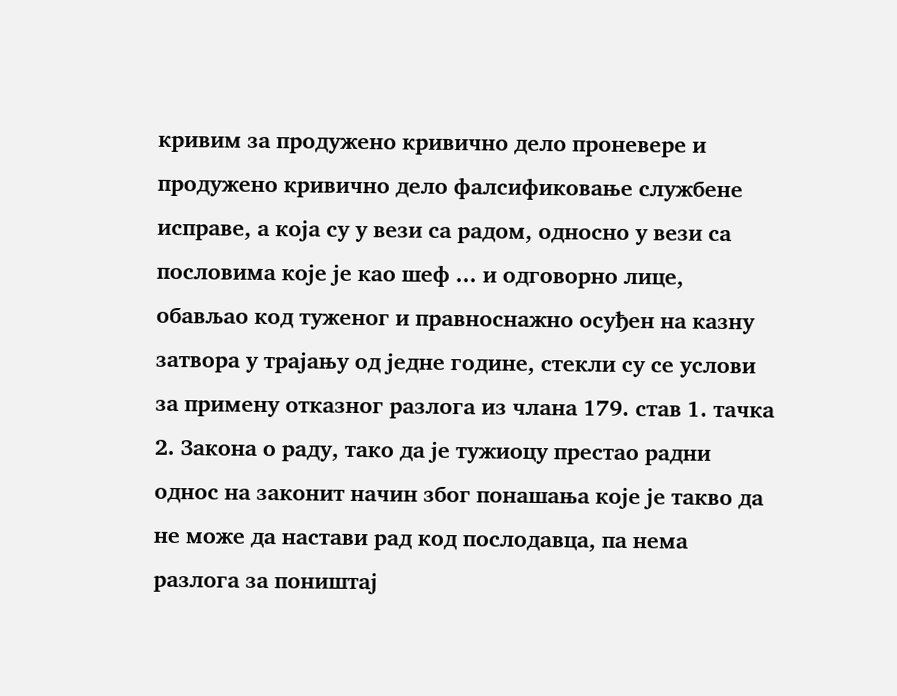кривим за продужено кривично дело проневере и продужено кривично дело фалсификовање службене исправе, а која су у вези са радом, односно у вези са пословима које је као шеф ... и одговорно лице, обављао код туженог и правноснажно осуђен на казну затвора у трајању од једне године, стекли су се услови за примену отказног разлога из члана 179. став 1. тачка 2. Закона о раду, тако да је тужиоцу престао радни однос на законит начин због понашања које је такво да не може да настави рад код послодавца, па нема разлога за поништај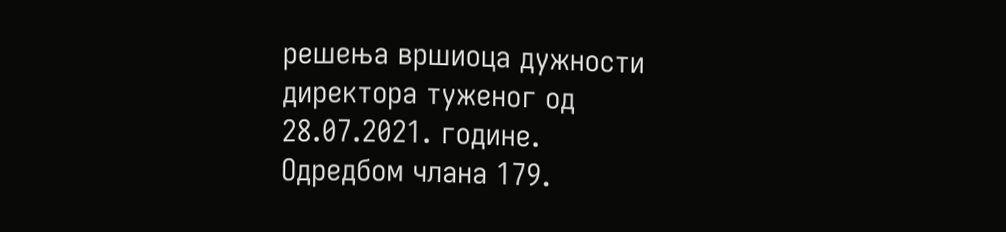решења вршиоца дужности директора туженог од 28.07.2021. године.
Одредбом члана 179.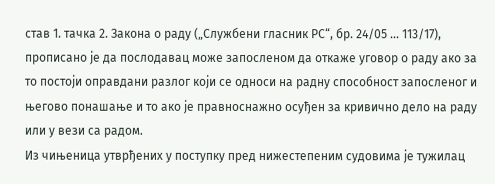став 1. тачка 2. Закона о раду („Службени гласник РС“, бр. 24/05 ... 113/17), прописано је да послодавац може запосленом да откаже уговор о раду ако за то постоји оправдани разлог који се односи на радну способност запосленог и његово понашање и то ако је правноснажно осуђен за кривично дело на раду или у вези са радом.
Из чињеница утврђених у поступку пред нижестепеним судовима је тужилац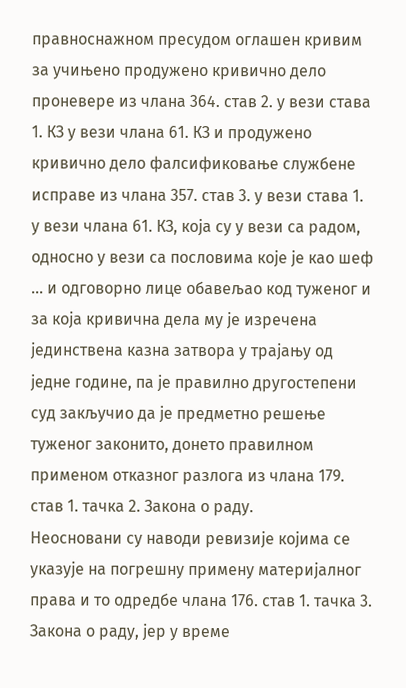правноснажном пресудом оглашен кривим за учињено продужено кривично дело проневере из члана 364. став 2. у вези става 1. КЗ у вези члана 61. КЗ и продужено кривично дело фалсификовање службене исправе из члана 357. став 3. у вези става 1. у вези члана 61. КЗ, која су у вези са радом, односно у вези са пословима које је као шеф ... и одговорно лице обавељао код туженог и за која кривична дела му је изречена јединствена казна затвора у трајању од једне године, па је правилно другостепени суд закључио да је предметно решење туженог законито, донето правилном применом отказног разлога из члана 179. став 1. тачка 2. Закона о раду.
Неосновани су наводи ревизије којима се указује на погрешну примену материјалног права и то одредбе члана 176. став 1. тачка 3. Закона о раду, јер у време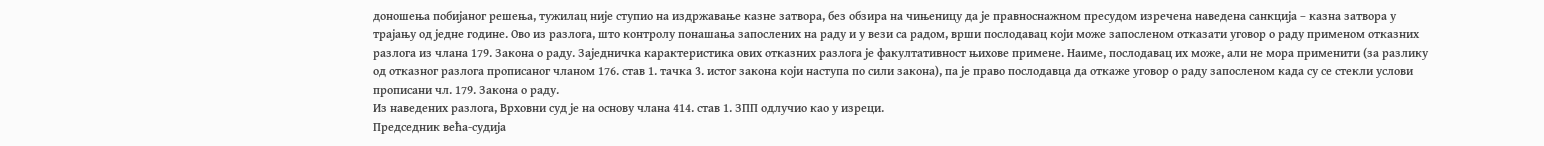доношења побијаног решења, тужилац није ступио на издржавање казне затвора, без обзира на чињеницу да је правноснажном пресудом изречена наведена санкција – казна затвора у трајању од једне године. Ово из разлога, што контролу понашања запослених на раду и у вези са радом, врши послодавац који може запосленом отказати уговор о раду применом отказних разлога из члана 179. Закона о раду. Заједничка карактеристика ових отказних разлога је факултативност њихове примене. Наиме, послодавац их може, али не мора применити (за разлику од отказног разлога прописаног чланом 176. став 1. тачка 3. истог закона који наступа по сили закона), па је право послодавца да откаже уговор о раду запосленом када су се стекли услови прописани чл. 179. Закона о раду.
Из наведених разлога, Врховни суд је на основу члана 414. став 1. ЗПП одлучио као у изреци.
Председник већа-судија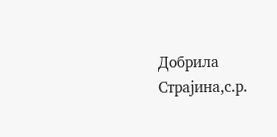Добрила Страјина,с.р.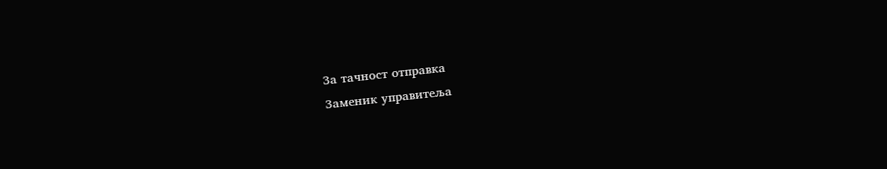За тачност отправка
Заменик управитеља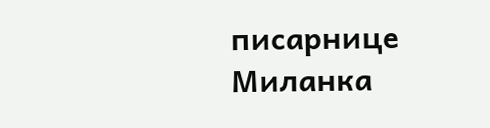писарнице
Миланка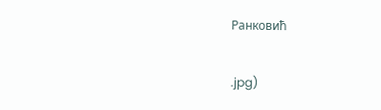Ранковић

.jpg)